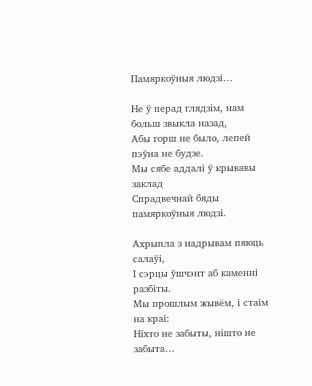Памяркоўныя людзі…

Не ў перад глядзім, нам больш звыкла назад,
Абы горш не было, лепей пэўна не будзе.
Мы сябе аддалі ў крывавы заклад
Спрадвечнай бяды памяркоўныя людзі.

Ахрыпла з надрывам пяюць салаўі,
І сэрцы ўшчэнт аб каменні разбіты.
Мы прошлым жывём, і стаім на краі:
Ніхто не забыты, нішто не забыта…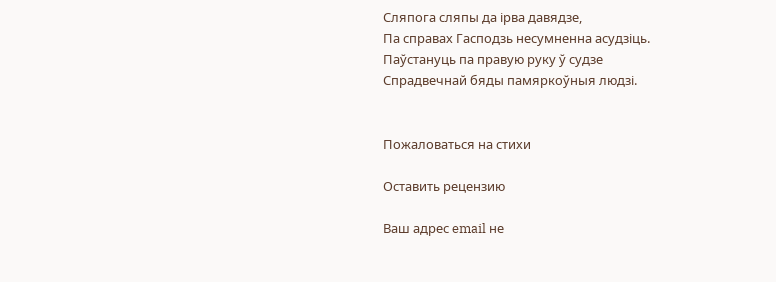Сляпога сляпы да ірва давядзе,
Па справах Гасподзь несумненна асудзіць.
Паўстануць па правую руку ў судзе
Спрадвечнай бяды памяркоўныя людзі.


Пожаловаться на стихи

Оставить рецензию

Ваш адрес email не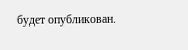будет опубликован.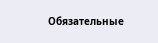Обязательные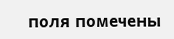поля помечены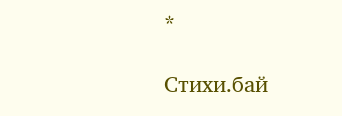*

Стихи.бай